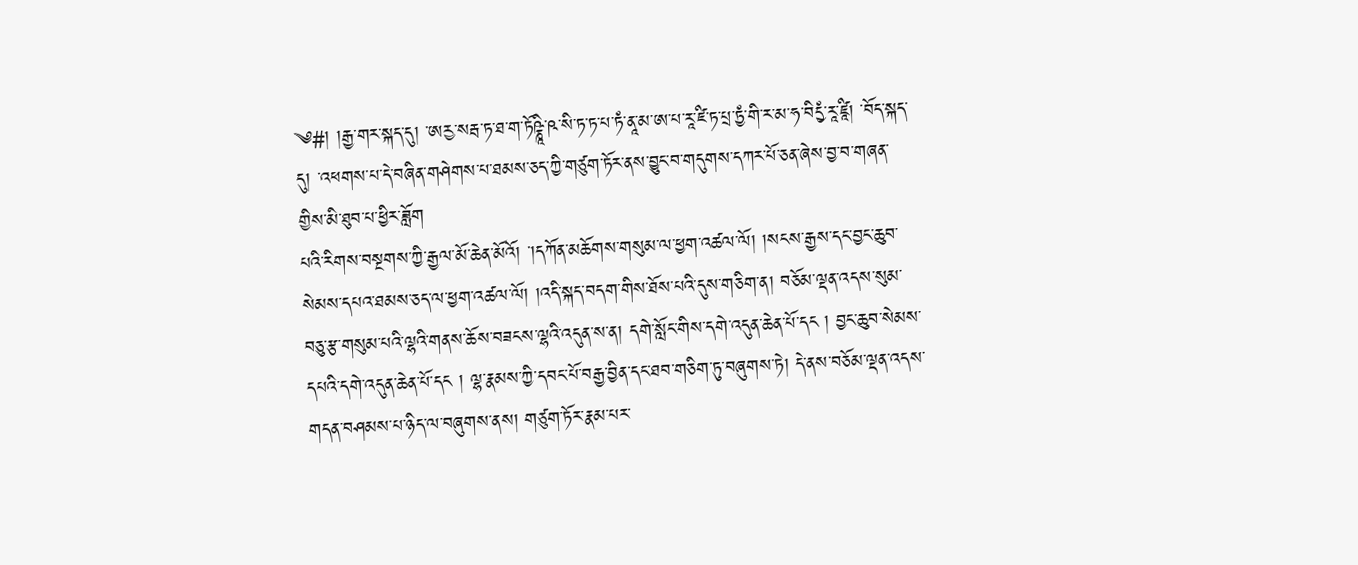༄#། །རྒྱ་གར་སྐད་དུ། ་ཨརྱ་སརྦ་ཏ་ཐ་ག་ཏོཥྞཱི་ཥ་སི་ཏ་ཏ་པ་ཏཾ་ནཱ་མ་ཨ་པ་རཱ་ཛི་ཏ་པྲ་ཏྱཾ་གི་ར་མ་ཧ་བིདྱཾ་རཱ་ཛཱི། ་བོད་སྐད་དུ། ་འཕགས་པ་དེ་བཞིན་གཤེགས་པ་ཐམས་ཅད་ཀྱི་གཙུག་ཏོར་ནས་བྱུང་བ་གདུགས་དཀར་པོ་ཅན་ཞེས་བྱ་བ་གཞན་གྱིས་མི་ཐུབ་པ་ཕྱིར་ཟློག
པའི་རིགས་བསྔགས་ཀྱི་རྒྱལ་མོ་ཆེན་མོའོ། ་།དཀོན་མཆོགས་གསུམ་ལ་ཕྱག་འཚལ་ལོ། །སངས་རྒྱས་དང་བྱང་ཆུབ་སེམས་དཔའ་ཐམས་ཅད་ལ་ཕྱག་འཚལ་ལོ། །འདི་སྐད་བདག་གིས་ཐོས་པའི་དུས་གཅིག་ན། བཅོམ་ལྡན་འདས་སུམ་བཅུ་རྩ་གསུམ་པའི་ལྷའི་གནས་ཆོས་བཟངས་ལྷའི་འདུན་ས་ན། དགེ་སློང་གིས་དགེ་འདུན་ཆེན་པོ་དང ། བྱང་ཆུབ་སེམས་དཔའི་དགེ་འདུན་ཆེན་པོ་དང ། ལྷ་རྣམས་ཀྱི་དབང་པོ་བརྒྱ་བྱིན་དང་ཐབ་གཅིག་ཏུ་བཞུགས་ཏེ། དེ་ནས་བཅོམ་ལྡན་འདས་གདན་བཤམས་པ་ཉིད་ལ་བཞུགས་ནས། གཙུག་ཏོར་རྣམ་པར་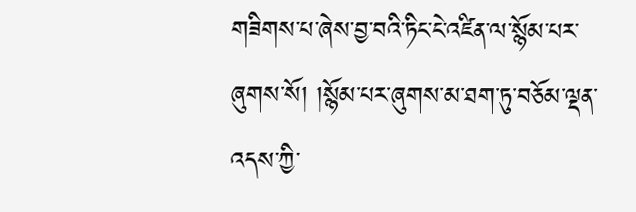གཟིགས་པ་ཞེས་བྱ་བའི་ཏིང་ངེ་འཛིན་ལ་སྙོམ་པར་ཞུགས་སོ། །སྙོམ་པར་ཞུགས་མ་ཐག་ཏུ་བཅོམ་ལྡན་འདས་ཀྱི་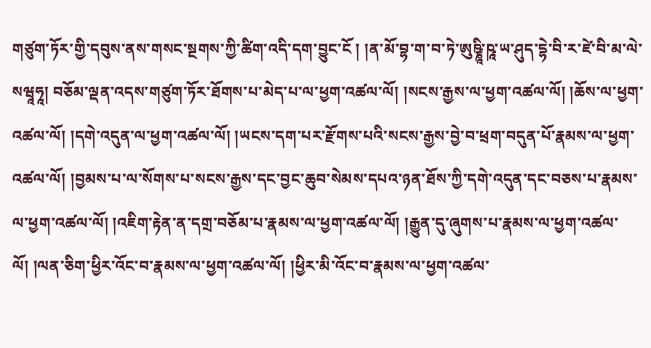གཙུག་ཏོར་གྱི་དབུས་ནས་གསང་སྔགས་ཀྱི་ཚིག་འདི་དག་བྱུང་ངོ ། །ན་མོ་བྷ་ག་བ་ཏེ་ཨུཥྞཱི་ཥཱ་ཡ་ཤུད་དྷེ་བི་ར་ཛེ་བི་མ་ལེ་སཝཱཧཱ། བཅོམ་ལྡན་འདས་གཙུག་ཏོར་ཐོགས་པ་མེད་པ་ལ་ཕྱག་འཚལ་ལོ། །སངས་རྒྱས་ལ་ཕྱག་འཚལ་ལོ། །ཆོས་ལ་ཕྱག་འཚལ་ལོ། །དགེ་འདུན་ལ་ཕྱག་འཚལ་ལོ། །ཡངས་དག་པར་རྫོགས་པའི་སངས་རྒྱས་བྱེ་བ་ཕྲག་བདུན་པོ་རྣམས་ལ་ཕྱག་འཚལ་ལོ། །བྱམས་པ་ལ་སོགས་པ་སངས་རྒྱས་དང་བྱང་ཆུབ་སེམས་དཔའ་ཉན་ཐོས་ཀྱི་དགེ་འདུན་དང་བཅས་པ་རྣམས་ལ་ཕྱག་འཚལ་ལོ། །འཇིག་རྟེན་ན་དགྲ་བཅོམ་པ་རྣམས་ལ་ཕྱག་འཚལ་ལོ། །རྒྱུན་དུ་ཞུགས་པ་རྣམས་ལ་ཕྱག་འཚལ་ལོ། །ལན་ཅིག་ཕྱིར་འོང་བ་རྣམས་ལ་ཕྱག་འཚལ་ལོ། །ཕྱིར་མི་འོང་བ་རྣམས་ལ་ཕྱག་འཚལ་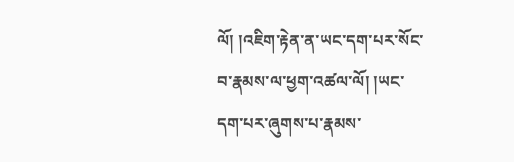ལོ། །འཇིག་རྟེན་ན་ཡང་དག་པར་སོང་བ་རྣམས་ལ་ཕྱག་འཚལ་ལོ། །ཡང་དག་པར་ཞུགས་པ་རྣམས་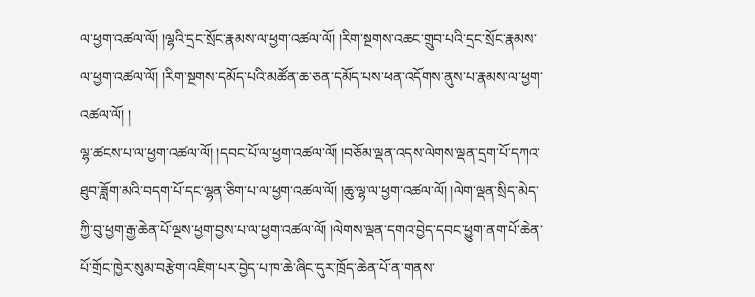ལ་ཕྱག་འཚལ་ལོ། །ལྷའི་དྲང་སྲོང་རྣམས་ལ་ཕྱག་འཚལ་ལོ། །རིག་སྔགས་འཆང་གྲུབ་པའི་དྲང་སྲོང་རྣམས་ལ་ཕྱག་འཚལ་ལོ། །རིག་སྔགས་དམོད་པའི་མཚོན་ཆ་ཅན་དམོད་པས་ཕན་འདོགས་ནུས་པ་རྣམས་ལ་ཕྱག་འཚལ་ལོ། །
ལྷ་ཚངས་པ་ལ་ཕྱག་འཚལ་ལོ། །དབང་པོ་ལ་ཕྱག་འཚལ་ལོ། །བཅོམ་ལྡན་འདས་ལེགས་ལྡན་དྲག་པོ་དཀའ་ཐུབ་ཟློག་མའི་བདག་པོ་དང་ལྷན་ཅིག་པ་ལ་ཕྱག་འཚལ་ལོ། །ཆུ་ལྷ་ལ་ཕྱག་འཚལ་ལོ། །ལེག་ལྡན་སྲིད་མེད་ཀྱི་བུ་ཕྱག་རྒྱ་ཆེན་པོ་ལྔས་ཕྱག་བྱས་པ་ལ་ཕྱག་འཚལ་ལོ། །ལེགས་ལྡན་དགའ་བྱེད་དབང་ཕྱུག་ནག་པོ་ཆེན་པོ་གྲོང་ཁྱེར་སུམ་བརྩེག་འཇིག་པར་བྱེད་པ་ཁ་ཆེ་ཞིང་དུར་ཁྲོད་ཆེན་པོ་ན་གནས་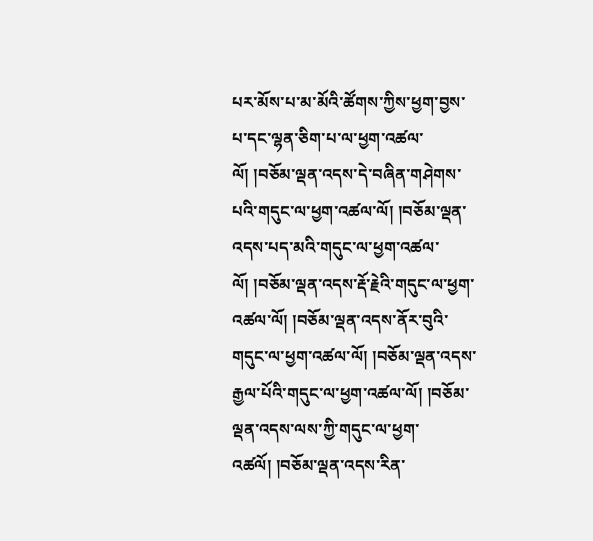པར་མོས་པ་མ་མོའི་ཚོགས་ཀྱིས་ཕྱག་བྱས་པ་དང་ལྷན་ཅིག་པ་ལ་ཕྱག་འཚལ་ལོ། །བཅོམ་ལྡན་འདས་དེ་བཞིན་གཤེགས་པའི་གདུང་ལ་ཕྱག་འཚལ་ལོ། །བཅོམ་ལྡན་འདས་པད་མའི་གདུང་ལ་ཕྱག་འཚལ་ལོ། །བཅོམ་ལྡན་འདས་རྡོ་རྗེའི་གདུང་ལ་ཕྱག་འཚལ་ལོ། །བཅོམ་ལྡན་འདས་ནོར་བུའི་གདུང་ལ་ཕྱག་འཚལ་ལོ། །བཅོམ་ལྡན་འདས་རྒྱལ་པོའི་གདུང་ལ་ཕྱག་འཚལ་ལོ། །བཅོམ་ལྡན་འདས་ལས་ཀྱི་གདུང་ལ་ཕྱག་འཚལོ། །བཅོམ་ལྡན་འདས་རིན་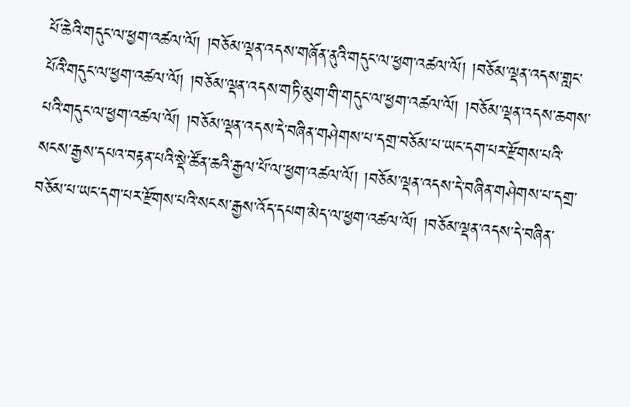པོ་ཆེའི་གདུང་ལ་ཕྱག་འཚལ་ལོ། །བཅོམ་ལྡན་འདས་གཞོན་ནུའི་གདུང་ལ་ཕྱག་འཚལ་ལོ། །བཅོམ་ལྡན་འདས་གླང་པོའི་གདུང་ལ་ཕྱག་འཚལ་ལོ། །བཅོམ་ལྡན་འདས་གཏི་མུག་གི་གདུང་ལ་ཕྱག་འཚལ་ལོ། །བཅོམ་ལྡན་འདས་ཆགས་པའི་གདུང་ལ་ཕྱག་འཚལ་ལོ། །བཅོམ་ལྡན་འདས་དེ་བཞིན་གཤེགས་པ་དགྲ་བཅོམ་པ་ཡང་དག་པར་རྫོགས་པའི་སངས་རྒྱས་དཔའ་བརྟན་པའི་སྡེ་ཚོན་ཆའི་རྒྱལ་པོ་ལ་ཕྱག་འཚལ་ལོ། །བཅོམ་ལྡན་འདས་དེ་བཞིན་གཤེགས་པ་དགྲ་བཅོམ་པ་ཡང་དག་པར་རྫོགས་པའི་སངས་རྒྱས་འོད་དཔག་མེད་ལ་ཕྱག་འཚལ་ལོ། །བཅོམ་ལྡན་འདས་དེ་བཞིན་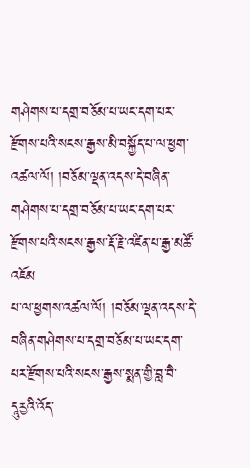གཤེགས་པ་དགྲ་བཅོམ་པ་ཡང་དག་པར་རྫོགས་པའི་སངས་རྒྱས་མི་བསྐྱོད་པ་ལ་ཕྱག་འཚལ་ལོ། །བཅོམ་ལྡན་འདས་དེ་བཞིན་གཤེགས་པ་དགྲ་བཅོམ་པ་ཡང་དག་པར་རྫོགས་པའི་སངས་རྒྱས་རྡོ་རྗེ་འཛིན་པ་རྒྱ་མཚོ་འཇོམ
པ་ལ་ཕྱགས་འཚལ་ལོ། །བཅོམ་ལྡན་འདས་དེ་བཞིན་གཤེགས་པ་དགྲ་བཅོམ་པ་ཡང་དག་པར་རྫོགས་པའི་སངས་རྒྱས་སྨན་གྱི་བླ་བཻ་དཱུརྱའི་འོད་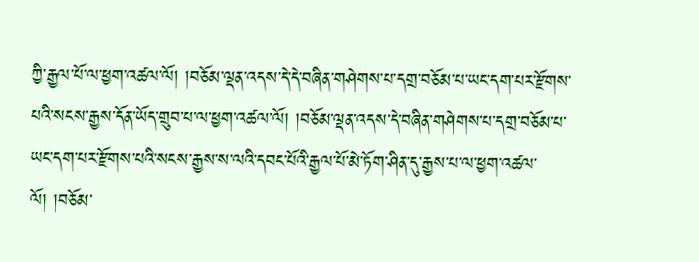ཀྱི་རྒྱལ་པོ་ལ་ཕྱག་འཚལ་ལོ། །བཅོམ་ལྡན་འདས་དེ་དེ་བཞིན་གཤེགས་པ་དགྲ་བཅོམ་པ་ཡང་དག་པར་རྫོགས་པའི་སངས་རྒྱས་དོན་ཡོད་གྲུབ་པ་ལ་ཕྱག་འཚལ་ལོ། །བཅོམ་ལྡན་འདས་དེ་བཞིན་གཤེགས་པ་དགྲ་བཅོམ་པ་ཡང་དག་པར་རྫོགས་པའི་སངས་རྒྱས་ས་ལའི་དབང་པོའི་རྒྱལ་པོ་མེ་ཏོག་ཤིན་དུ་རྒྱས་པ་ལ་ཕྱག་འཚལ་ལོ། །བཅོམ་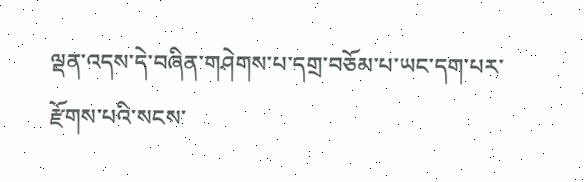ལྡན་འདས་དེ་བཞིན་གཤེགས་པ་དགྲ་བཅོམ་པ་ཡང་དག་པར་རྫོགས་པའི་སངས་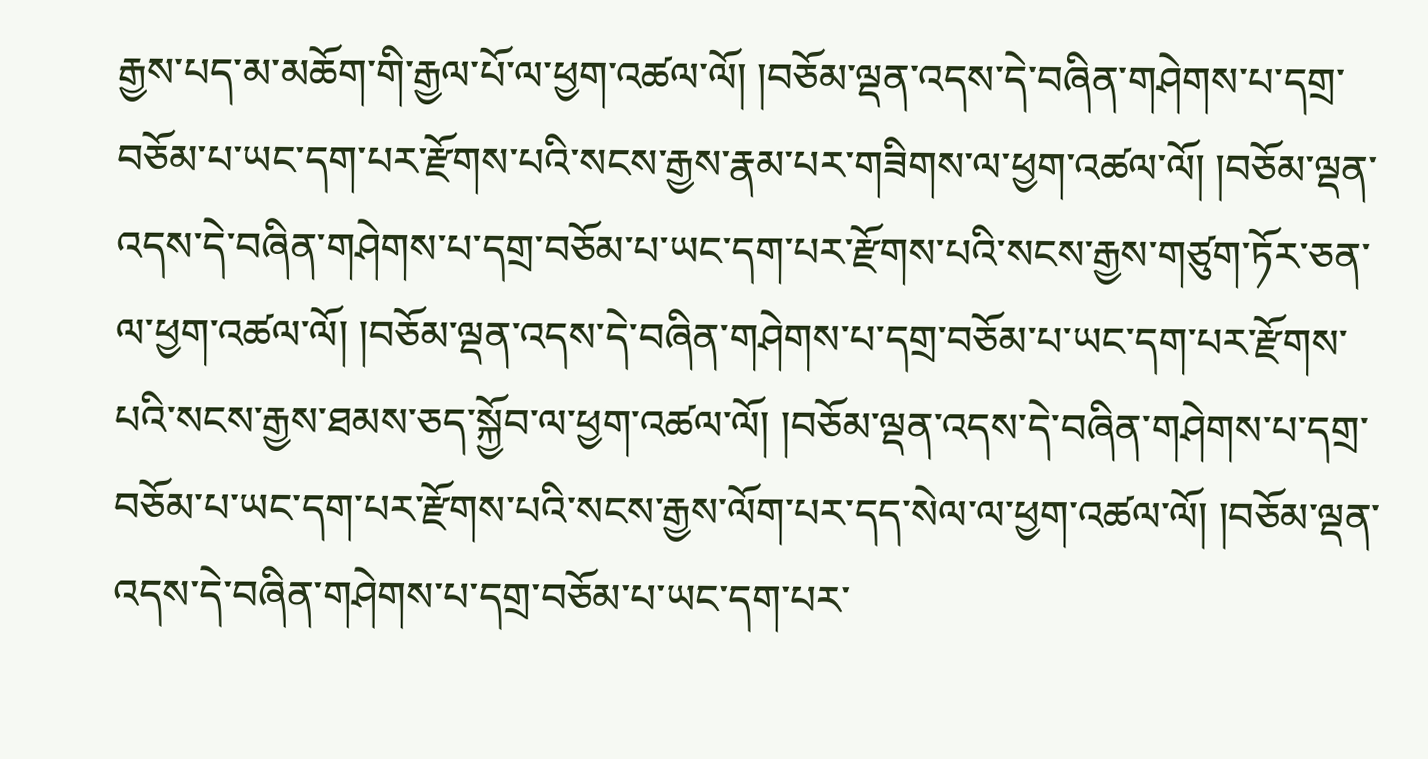རྒྱས་པད་མ་མཆོག་གི་རྒྱལ་པོ་ལ་ཕྱག་འཚལ་ལོ། །བཅོམ་ལྡན་འདས་དེ་བཞིན་གཤེགས་པ་དགྲ་བཅོམ་པ་ཡང་དག་པར་རྫོགས་པའི་སངས་རྒྱས་རྣམ་པར་གཟིགས་ལ་ཕྱག་འཚལ་ལོ། །བཅོམ་ལྡན་འདས་དེ་བཞིན་གཤེགས་པ་དགྲ་བཅོམ་པ་ཡང་དག་པར་རྫོགས་པའི་སངས་རྒྱས་གཙུག་ཏོར་ཅན་ལ་ཕྱག་འཚལ་ལོ། །བཅོམ་ལྡན་འདས་དེ་བཞིན་གཤེགས་པ་དགྲ་བཅོམ་པ་ཡང་དག་པར་རྫོགས་པའི་སངས་རྒྱས་ཐམས་ཅད་སྐྱོབ་ལ་ཕྱག་འཚལ་ལོ། །བཅོམ་ལྡན་འདས་དེ་བཞིན་གཤེགས་པ་དགྲ་བཅོམ་པ་ཡང་དག་པར་རྫོགས་པའི་སངས་རྒྱས་ལོག་པར་དད་སེལ་ལ་ཕྱག་འཚལ་ལོ། །བཅོམ་ལྡན་འདས་དེ་བཞིན་གཤེགས་པ་དགྲ་བཅོམ་པ་ཡང་དག་པར་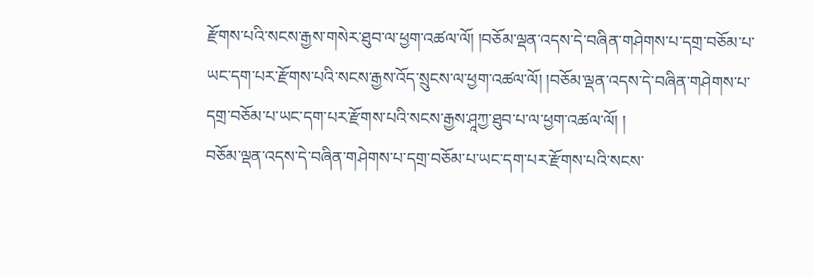རྫོགས་པའི་སངས་རྒྱས་གསེར་ཐུབ་ལ་ཕྱག་འཚལ་ལོ། །བཅོམ་ལྡན་འདས་དེ་བཞིན་གཤེགས་པ་དགྲ་བཅོམ་པ་ཡང་དག་པར་རྫོགས་པའི་སངས་རྒྱས་འོད་སྲུངས་ལ་ཕྱག་འཚལ་ལོ། །བཅོམ་ལྡན་འདས་དེ་བཞིན་གཤེགས་པ་དགྲ་བཅོམ་པ་ཡང་དག་པར་རྫོགས་པའི་སངས་རྒྱས་ཤཱཀྱ་ཐུབ་པ་ལ་ཕྱག་འཚལ་ལོ། །
བཅོམ་ལྡན་འདས་དེ་བཞིན་གཤེགས་པ་དགྲ་བཅོམ་པ་ཡང་དག་པར་རྫོགས་པའི་སངས་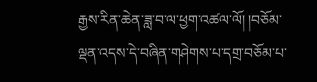རྒྱས་རིན་ཆེན་ཟླ་བ་ལ་ཕྱག་འཚལ་ལོ། །བཅོམ་ལྡན་འདས་དེ་བཞིན་གཤེགས་པ་དགྲ་བཅོམ་པ་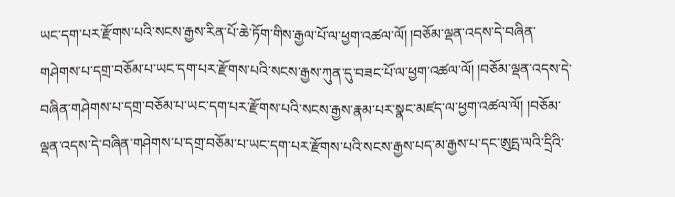ཡང་དག་པར་རྫོགས་པའི་སངས་རྒྱས་རིན་པོ་ཆེ་ཏོག་གིས་རྒྱལ་པོ་ལ་ཕྱག་འཚལ་ལོ། །བཅོམ་ལྡན་འདས་དེ་བཞིན་གཤེགས་པ་དགྲ་བཅོམ་པ་ཡང་དག་པར་རྫོགས་པའི་སངས་རྒྱས་ཀུན་དུ་བཟང་པོ་ལ་ཕྱག་འཚལ་ལོ། །བཅོམ་ལྡན་འདས་དེ་བཞིན་གཤེགས་པ་དགྲ་བཅོམ་པ་ཡང་དག་པར་རྫོགས་པའི་སངས་རྒྱས་རྣམ་པར་སྣང་མཛད་ལ་ཕྱག་འཚལ་ལོ། །བཅོམ་ལྡན་འདས་དེ་བཞིན་གཤེགས་པ་དགྲ་བཅོམ་པ་ཡང་དག་པར་རྫོགས་པའི་སངས་རྒྱས་པད་མ་རྒྱས་པ་དང་ཨུདྤ་ལའི་དྲིའི་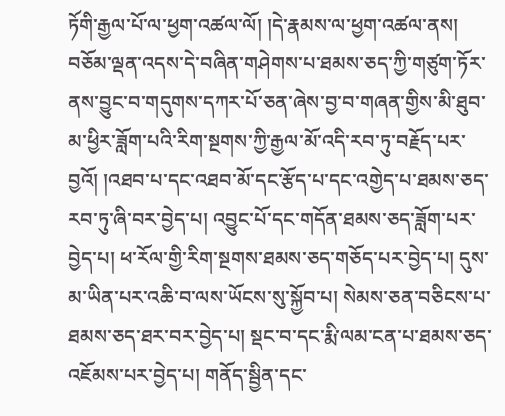ཏོགི་རྒྱལ་པོ་ལ་ཕྱག་འཚལ་ལོ། །དེ་རྣམས་ལ་ཕྱག་འཚལ་ནས། བཅོམ་ལྡན་འདས་དེ་བཞིན་གཤེགས་པ་ཐམས་ཅད་ཀྱི་གཙུག་ཏོར་ནས་བྱུང་བ་གདུགས་དཀར་པོ་ཅན་ཞེས་བྱ་བ་གཞན་གྱིས་མི་ཐུབ་མ་ཕྱིར་ཟློག་པའི་རིག་སྔགས་ཀྱི་རྒྱལ་མོ་འདི་རབ་ཏུ་བརྗོད་པར་བྱའོ། །འཐབ་པ་དང་འཐབ་མོ་དང་རྩོད་པ་དང་འགྱེད་པ་ཐམས་ཅད་རབ་ཏུ་ཞི་བར་བྱེད་པ། འབྱུང་པོ་དང་གདོན་ཐམས་ཅད་ཟློག་པར་བྱེད་པ། ཕ་རོལ་གྱི་རིག་སྔགས་ཐམས་ཅད་གཅོད་པར་བྱེད་པ། དུས་མ་ཡིན་པར་འཆི་བ་ལས་ཡོངས་སུ་སྐྱོབ་པ། སེམས་ཅན་བཅིངས་པ་ཐམས་ཅད་ཐར་བར་བྱེད་པ། སྡང་བ་དང་རྨི་ལམ་ངན་པ་ཐམས་ཅད་འཇོམས་པར་བྱེད་པ། གནོད་སྦྱིན་དང་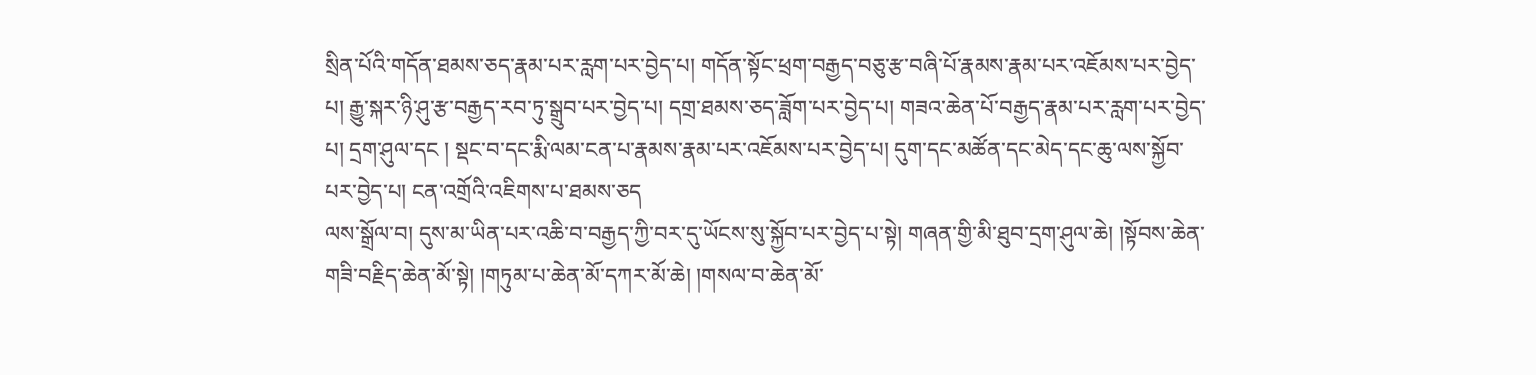སྲིན་པོའི་གདོན་ཐམས་ཅད་རྣམ་པར་རླག་པར་བྱེད་པ། གདོན་སྟོང་ཕྲག་བརྒྱད་བཅུ་རྩ་བཞི་པོ་རྣམས་རྣམ་པར་འཇོམས་པར་བྱེད་པ། རྒྱུ་སྐར་ཉི་ཤུ་རྩ་བརྒྱད་རབ་ཏུ་སྒྲུབ་པར་བྱེད་པ། དགྲ་ཐམས་ཅད་ཟློག་པར་བྱེད་པ། གཟའ་ཆེན་པོ་བརྒྱད་རྣམ་པར་རླག་པར་བྱེད་པ། དྲག་ཤུལ་དང ། སྡང་བ་དང་རྨི་ལམ་ངན་པ་རྣམས་རྣམ་པར་འཇོམས་པར་བྱེད་པ། དུག་དང་མཚོན་དང་མེད་དང་ཆུ་ལས་སྐྱོབ་པར་བྱེད་པ། ངན་འགྲོའི་འཇིགས་པ་ཐམས་ཅད
ལས་སྒྲོལ་བ། དུས་མ་ཡིན་པར་འཆི་བ་བརྒྱད་ཀྱི་བར་དུ་ཡོངས་སུ་སྐྱོབ་པར་བྱེད་པ་སྟེ། གཞན་གྱི་མི་ཐུབ་དྲག་ཤུལ་ཆེ། །སྟོབས་ཆེན་གཟི་བརྗིད་ཆེན་མོ་སྟེ། །གཏུམ་པ་ཆེན་མོ་དཀར་མོ་ཆེ། །གསལ་བ་ཆེན་མོ་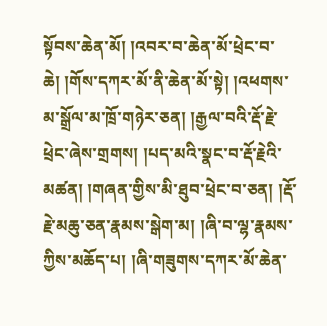སྟོབས་ཆེན་མོ། །འབར་བ་ཆེན་མོ་ཕྲེང་བ་ཆེ། །གོས་དཀར་མོ་ནི་ཆེན་མོ་སྟེ། །འཕགས་མ་སྒྲོལ་མ་ཁྲོ་གཉེར་ཅན། །རྒྱལ་བའི་རྡོ་རྗེ་ཕྲེང་ཞེས་གྲགས། །པད་མའི་སྣང་བ་རྡོ་རྗེའི་མཚན། །གཞན་གྱིས་མི་ཐུབ་ཕྲེང་བ་ཅན། །རྡོ་རྗེ་མཆུ་ཅན་རྣམས་སྒེག་མ། །ཞི་བ་ལྷ་རྣམས་ཀྱིས་མཆོད་པ། །ཞི་གཟུགས་དཀར་མོ་ཆེན་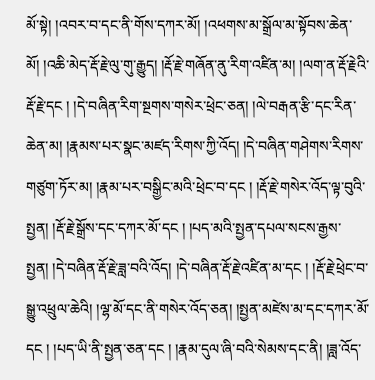མོ་སྟེ། །འབར་བ་དང་ནི་གོས་དཀར་མོ། །འཕགས་མ་སྒྲོལ་མ་སྟོབས་ཆེན་མོ། །འཆི་མེད་རྡོ་རྗེ་ལུ་གུ་རྒྱུད། །རྡོ་རྗེ་གཞོན་ནུ་རིག་འཛིན་མ། །ལག་ན་རྡོ་རྗེའི་རྡོ་རྗེ་དང ། །དེ་བཞིན་རིག་སྔགས་གསེར་ཕྲེང་ཅན། །ལེ་བརྒན་རྩི་དང་རིན་ཆེན་མ། །རྣམས་པར་སྣང་མཛད་རིགས་ཀྱི་འོད། །དེ་བཞིན་གཤེགས་རིགས་གཙུག་ཏོར་མ། །རྣམ་པར་བསྒྱིང་མའི་ཕྲེང་བ་དང ། །རྡོ་རྗེ་གསེར་འོད་ལྟ་བུའི་སྤྱན། །རྡོ་རྗེ་སྒྲོས་དང་དཀར་མོ་དང ། །པད་མའི་སྤྱན་དཔལ་སངས་རྒྱས་སྤྱན། །དེ་བཞིན་རྡོ་རྗེ་ཟླ་བའི་འོད། །དེ་བཞིན་རྡོ་རྗེ་འཛིན་མ་དང ། །རྡོ་རྗེ་ཕྲེང་བ་སྒྱུ་འཕྲུལ་ཆེའི། །ལྷ་མོ་དང་ནི་གསེར་འོད་ཅན། །སྤྱན་མཛེས་མ་དང་དཀར་མོ་དང ། །པད་ཡི་ནི་སྤྱན་ཅན་དང ། །རྣམ་དུལ་ཞི་བའི་སེམས་དང་ནི། །ཟླ་འོད་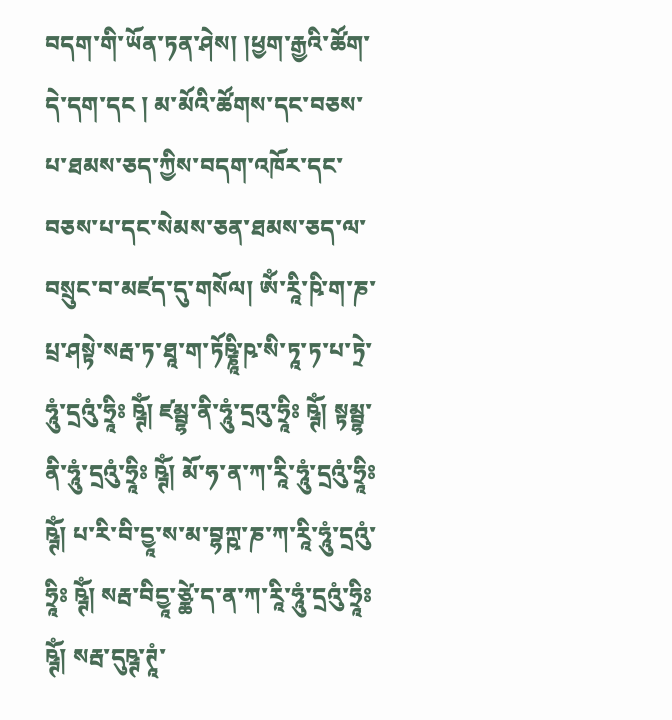བདག་གི་ཡོན་ཏན་ཤེས། །ཕྱག་རྒྱའི་ཚོག་དེ་དག་དང ། མ་མོའི་ཚོགས་དང་བཅས་པ་ཐམས་ཅད་ཀྱིས་བདག་འཁོར་དང་བཅས་པ་དང་སེམས་ཅན་ཐམས་ཅད་ལ་བསྲུང་བ་མཛད་དུ་གསོལ། ཨོཾ་རཱི་ཥི་ག་ཎ་པྲ་ཤསྟེ་སརྦ་ཏ་ཐཱ་ག་ཏོཥྞཱི་ཥ་སི་ཏཱ་ཏ་པ་ཏྲེ་ཧཱུཾ་དྲའུཾ་ཧྲཱིཿ ཥྚོཾ། ཛམྦྷ་ནི་ཧཱུཾ་དྲའུ་ཧྲཱིཿ ཥྚོཾ། སྟམྦྷ་ནི་ཧཱུཾ་དྲའུཾ་ཧྲཱིཿ ཥྚོཾ། མོ་ཧ་ན་ཀ་རཱི་ཧཱུཾ་དྲའུཾ་ཧྲཱིཿ ཥྚོཾ། པ་རི་བི་དྱཱ་ས་མ་བྷཀྵ་ཎ་ཀ་རཱི་ཧཱུཾ་དྲའུཾ་ཧྲཱིཿ ཥྚོཾ། སརྦ་བིདྱཱ་ཙྪེ་ད་ན་ཀ་རཱི་ཧཱུཾ་དྲའུཾ་ཧྲཱིཿ ཥྚོཾ། སརྦ་དུཥྚ་ཊཱཾ་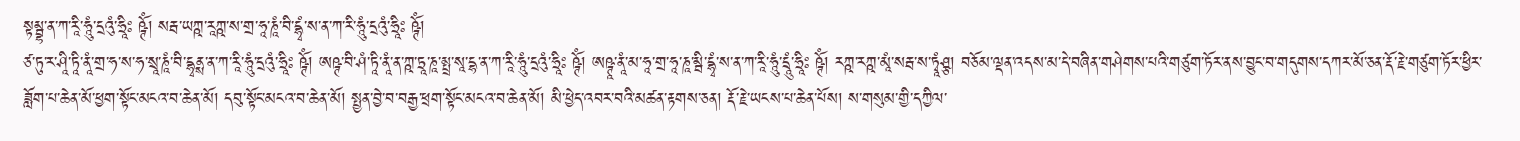སྟམྦྷ་ན་ཀ་རཱི་ཧཱུཾ་དྲའུཾ་ཧྲཱིཿ ཥྚོཾ། སརྦ་ཡཀྵ་རཱཀྵ་ས་གྲ་ཧཱ་ཎཱཾ་བི་དྷྭཾ་ས་ན་ཀ་རི་ཧཱུཾ་དྲའུཾ་ཧྲཱིཿ ཥྚོཾ།
ཙ་ཏུ་ར་ཤཱི་ཏཱི་ནཱཾ་གྲ་ཧ་ས་ཧ་སྲཱ་ཎཱཾ་བི་དྷྭནྶ་ན་ཀ་རཱི་ཧཱུཾ་དྲའུཾ་ཧྲཱིཿ ཥྚོཾ། ཨཥྚ་བི་ཤཾ་ཏཱི་ནཱཾ་ན་ཀྵ་ཏྲཱ་ཎཱ་མྤྲ་སཱ་དྷ་ན་ཀ་རཱི་ཧཱུཾ་དྲའུཾ་ཧྲཱིཿ ཥྚོཾ། ཨཥྚཱ་ནཱཾ་མ་ཧཱ་གྲ་ཧཱ་ཎཱ་མྦི་དྷྭཾ་ས་ན་ཀ་རཱི་ཧཱུཾ་དྲཱུཾ་ཧྲཱིཿ ཥྚོཾ། རཀྵ་རཀྵ་མཱཾ་སརྦ་ས་ཏྭཱཾཤྩ། བཅོམ་ལྡན་འདས་མ་དེ་བཞིན་གཤེགས་པའི་གཙུག་ཏོར་ནས་བྱུང་བ་གདུགས་དཀར་མོ་ཅན་རྡོ་རྗེ་གཙུག་ཏོར་ཕྱིར་ཟློག་པ་ཆེན་མོ་ཕྱག་སྟོང་མངའ་བ་ཆེན་མོ། དབུ་སྟོང་མངའ་བ་ཆེན་མོ། སྤྱན་བྱེ་བ་བརྒྱ་ཕྲག་སྟོང་མངའ་བ་ཆེན་མོ། མི་ཕྱེད་འབར་བའི་མཚན་རྟགས་ཅན། རྡོ་རྗེ་ཡངས་པ་ཆེན་པོས། ས་གསུམ་གྱི་དཀྱིལ་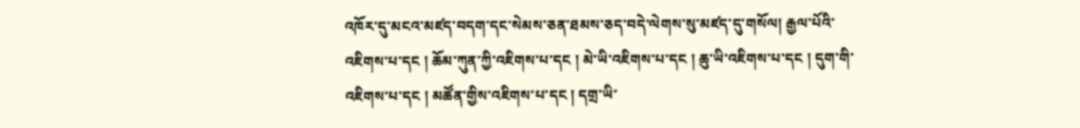འཁོར་དུ་མངའ་མཛད་བདག་དང་སེམས་ཅན་ཐམས་ཅད་བདེ་ལེགས་སུ་མཛད་དུ་གསོལ། རྒྱལ་པོའི་འཇིགས་པ་དང ། ཆོམ་ཀུན་ཀྱི་འཇིགས་པ་དང ། མེ་ཡི་འཇིགས་པ་དང ། ཆུ་ཡི་འཇིགས་པ་དང ། དུག་གི་འཇིགས་པ་དང ། མཚོན་གྱིས་འཇིགས་པ་དང ། དགྲ་ཡི་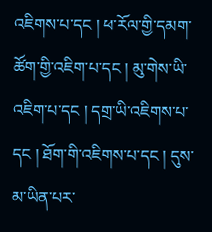འཇིགས་པ་དང ། ཕ་རོལ་གྱི་དམག་ཚོག་གྱི་འཇིག་པ་དང ། མུ་གེས་ཡི་འཇིག་པ་དང ། དགྲ་ཡི་འཇིགས་པ་དང ། ཐོག་གི་འཇིགས་པ་དང ། དུས་མ་ཡིན་པར་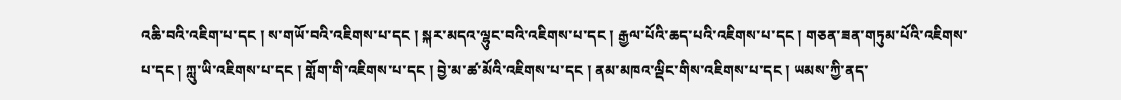འཆི་བའི་འཇིག་པ་དང ། ས་གཡོ་བའི་འཇིགས་པ་དང ། སྐར་མདའ་ལྷུང་བའི་འཇིགས་པ་དང ། རྒྱལ་པོའི་ཆད་པའི་འཇིགས་པ་དང ། གཅན་ཟན་གཏུམ་པོའི་འཇིགས་པ་དང ། ཀླུ་ཡི་འཇིགས་པ་དང ། གློག་གི་འཇིགས་པ་དང ། བྱེ་མ་ཚ་མོའི་འཇིགས་པ་དང ། ནམ་མཁའ་ལྡིང་གིས་འཇིགས་པ་དང ། ཡམས་ཀྱི་ནད་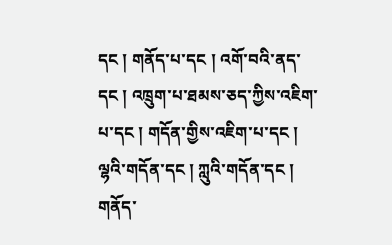དང ། གནོད་པ་དང ། འགོ་བའི་ནད་དང ། འཁྲུག་པ་ཐམས་ཅད་ཀྱིས་འཇིག་པ་དང ། གདོན་གྱིས་འཇིག་པ་དང ། ལྷའི་གདོན་དང ། ཀླུའི་གདོན་དང ། གནོད་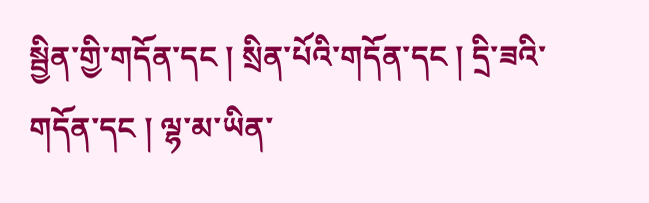སྦྱིན་གྱི་གདོན་དང ། སྲིན་པོའི་གདོན་དང ། དྲི་ཟའི་གདོན་དང ། ལྷ་མ་ཡིན་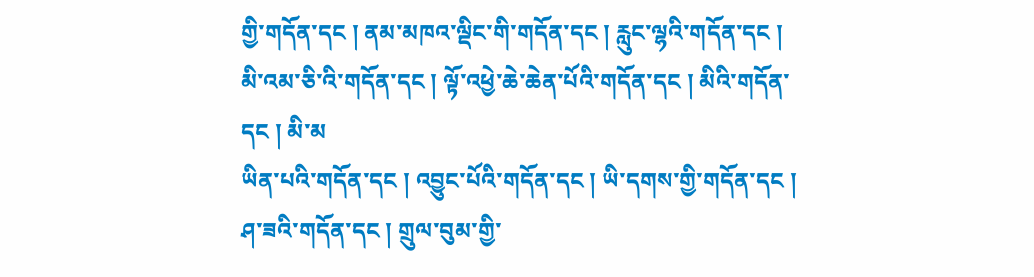གྱི་གདོན་དང ། ནམ་མཁའ་ལྡིང་གི་གདོན་དང ། རླུང་ལྷའི་གདོན་དང ། མི་འམ་ཅི་འི་གདོན་དང ། ལྟོ་འཕྱེ་ཆེ་ཆེན་པོའི་གདོན་དང ། མིའི་གདོན་དང ། མི་མ
ཡིན་པའི་གདོན་དང ། འབྱུང་པོའི་གདོན་དང ། ཡི་དགས་གྱི་གདོན་དང ། ཤ་ཟའི་གདོན་དང ། གྲུལ་བུམ་གྱི་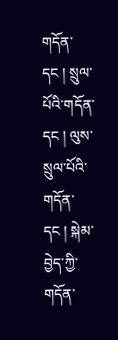གདོན་དང ། སྲུལ་པོའི་གདོན་དང ། ལུས་སྲུལ་པོའི་གདོན་དང ། སྐེམ་བྱེད་ཀྱི་གདོན་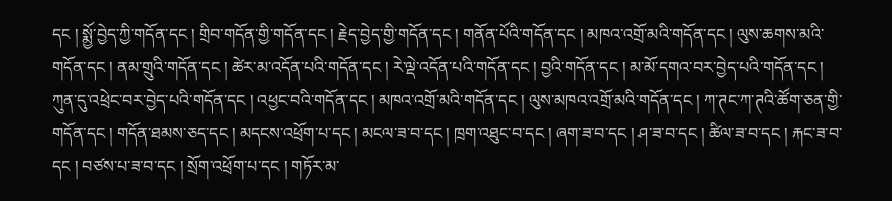དང ། སྨྱོ་བྱེད་ཀྱི་གདོན་དང ། གྲིབ་གདོན་གྱི་གདོན་དང ། རྗེད་བྱེད་གྱི་གདོན་དང ། གནོན་པོའི་གདོན་དང ། མཁའ་འགྲོ་མའི་གདོན་དང ། ལུས་ཆགས་མའི་གདོན་དང ། ནམ་གྲུའི་གདོན་དང ། ཚེར་མ་འདོན་པའི་གདོན་དང ། རེ་ལྡེ་འདོན་པའི་གདོན་དང ། བྱའི་གདོན་དང ། མ་མོ་དགའ་བར་བྱེད་པའི་གདོན་དང ། ཀུན་དུ་འཕྲེང་བར་བྱེད་པའི་གདོན་དང ། འཕྱང་བའི་གདོན་དང ། མཁའ་འགྲོ་མའི་གདོན་དང ། ལུས་མཁའ་འགྲོ་མའི་གདོན་དང ། ཀ་ཊང་ཀ་ཊའི་ཚོག་ཅན་གྱི་གདོན་དང ། གདོན་ཐམས་ཅད་དང ། མདངས་འཕྲོག་པ་དང ། མངལ་ཟ་བ་དང ། ཁྲག་འཐུང་བ་དང ། ཞག་ཟ་བ་དང ། ཤ་ཟ་བ་དང ། ཚིལ་ཟ་བ་དང ། རྐང་ཟ་བ་དང ། བཙས་པ་ཟ་བ་དང ། སྲོག་འཕྲོག་པ་དང ། གཏོར་མ་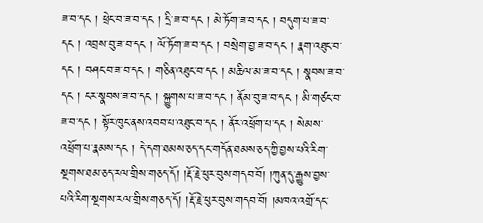ཟ་བ་དང ། ཕྲེང་བ་ཟ་བ་དང ། དྲི་ཟ་བ་དང ། མེ་ཏོག་ཟ་བ་དང ། བདུག་པ་ཟ་བ་དང ། འབྲས་བུ་ཟ་བ་དང ། ལོ་ཏོག་ཟ་བ་དང ། བསྲེག་བྱ་ཟ་བ་དང ། རྣག་འཐུང་བ་དང ། བཤང་བ་ཟ་བ་དང ། གཅིན་འཐུང་བ་དང ། མཆིལ་མ་ཟ་བ་དང ། སྣབས་ཟ་བ་དང ། ངར་སྣབས་ཟ་བ་དང ། སྐྱུགས་པ་ཟ་བ་དང ། ནོམ་བུ་ཟ་བ་དང ། མི་གཙང་བ་ཟ་བ་དང ། སྟོར་ཁུང་ནས་འབབ་པ་འཐུང་བ་དང ། ནོར་འཕྲོག་པ་དང ། སེམས་འཕྲོག་པ་རྣམས་དང ། དེ་དག་ཐམས་ཅད་དང་གདོན་ཐམས་ཅད་ཀྱི་བྱས་པའི་རིག་སྔགས་ཐམ་ཅད་རལ་གྲིས་གཅད་དོ། །རྡོ་རྗེ་ཕུར་བུས་གདབ་བོ། །ཀུན་དུ་རྒྱུས་བྱས་པའི་རིག་སྔགས་རལ་གྲིས་གཅད་དོ། །རྡོ་རྗེ་ཕུར་བུས་གདབ་བོ། །མཁའ་འགྲོ་དང་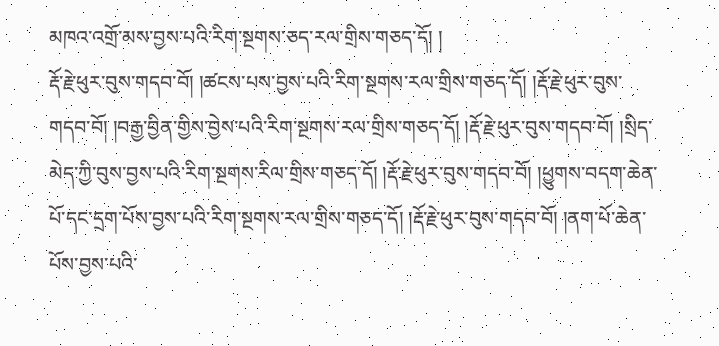མཁའ་འགྲོ་མས་བྱས་པའི་རིག་སྔགས་ཅད་རལ་གྲིས་གཅད་དོ། །
རྡོ་རྗེ་ཕུར་བུས་གདབ་བོ། །ཚངས་པས་བྱས་པའི་རིག་སྔགས་རལ་གྲིས་གཅད་དོ། །རྡོ་རྗེ་ཕུར་བུས་གདབ་བོ། །བརྒྱ་བྱིན་གྱིས་བྱེས་པའི་རིག་སྔགས་རལ་གྲིས་གཅད་དོ། །རྡོ་རྗེ་ཕུར་བུས་གདབ་བོ། །སྲིད་མེད་ཀྱི་བུས་བྱས་པའི་རིག་སྔགས་རིལ་གྲིས་གཅད་དོ། །རྡོ་རྗེ་ཕུར་བུས་གདབ་བོ། །ཕྱུགས་བདག་ཆེན་པོ་དང་དྲག་པོས་བྱས་པའི་རིག་སྔགས་རལ་གྲིས་གཅད་དོ། །རྡོ་རྗེ་ཕུར་བུས་གདབ་བོ། །ནག་པོ་ཆེན་པོས་བྱས་པའི་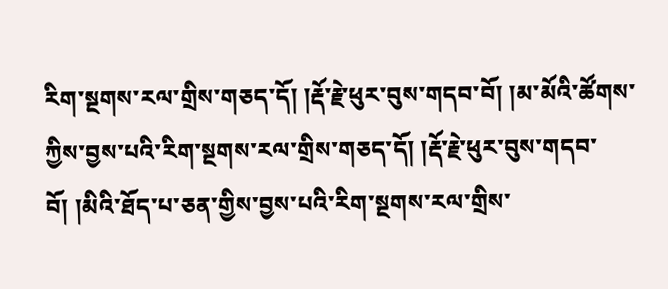རིག་སྔགས་རལ་གྲིས་གཅད་དོ། །རྡོ་རྗེ་ཕུར་བུས་གདབ་བོ། །མ་མོའི་ཚོགས་ཀྱིས་བྱས་པའི་རིག་སྔགས་རལ་གྲིས་གཅད་དོ། །རྡོ་རྗེ་ཕུར་བུས་གདབ་བོ། །མིའི་ཐོད་པ་ཅན་གྱིས་བྱས་པའི་རིག་སྔགས་རལ་གྲིས་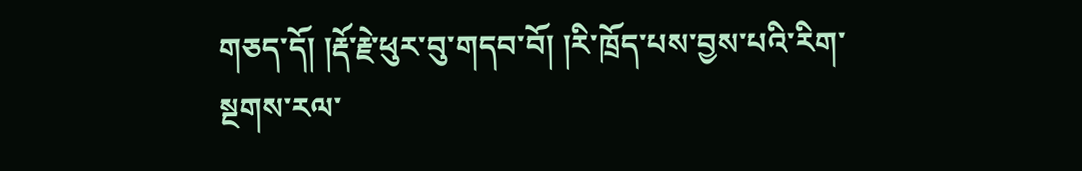གཅད་དོ། །རྡོ་རྗེ་ཕུར་བུ་གདབ་བོ། །རི་ཁྲོད་པས་བྱས་པའི་རིག་སྔགས་རལ་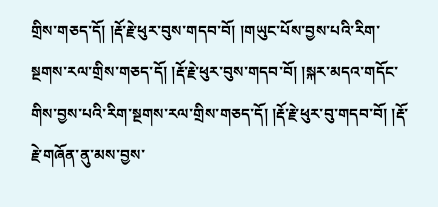གྲིས་གཅད་དོ། །རྡོ་རྗེ་ཕུར་བུས་གདབ་བོ། །གཡུང་པོས་བྱས་པའི་རིག་སྔགས་རལ་གྲིས་གཅད་དོ། །རྡོ་རྗེ་ཕུར་བུས་གདབ་བོ། །སྐར་མདའ་གདོང་གིས་བྱས་པའི་རིག་སྔགས་རལ་གྲིས་གཅད་དོ། །རྡོ་རྗེ་ཕུར་བུ་གདབ་བོ། །རྡོ་རྗེ་གཞོན་ནུ་མས་བྱས་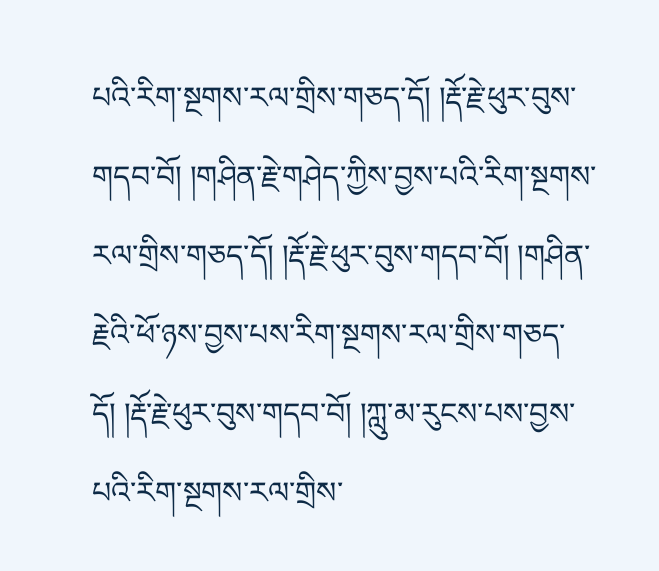པའི་རིག་སྔགས་རལ་གྲིས་གཅད་དོ། །རྡོ་རྗེ་ཕུར་བུས་གདབ་བོ། །གཤིན་རྗེ་གཤེད་ཀྱིས་བྱས་པའི་རིག་སྔགས་རལ་གྲིས་གཅད་དོ། །རྡོ་རྗེ་ཕུར་བུས་གདབ་བོ། །གཤིན་རྗེའི་ཕོ་ཉས་བྱས་པས་རིག་སྔགས་རལ་གྲིས་གཅད་དོ། །རྡོ་རྗེ་ཕུར་བུས་གདབ་བོ། །ཀླུ་མ་རུངས་པས་བྱས་པའི་རིག་སྔགས་རལ་གྲིས་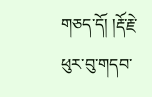གཅད་དོ། །རྡོ་རྗེ་ཕུར་བུ་གདབ་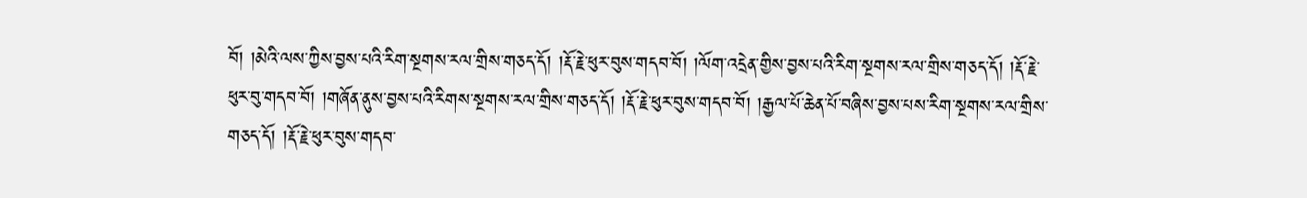བོ། །མེའི་ལས་ཀྱིས་བྱས་པའི་རིག་སྔགས་རལ་གྲིས་གཅད་དོ། །རྡོ་རྗེ་ཕུར་བུས་གདབ་བོ། །ལོག་འདྲེན་གྱིས་བྱས་པའི་རིག་སྔགས་རལ་གྲིས་གཅད་དོ། །རྡོ་རྗེ་ཕུར་བུ་གདབ་བོ། །གཞོན་ནུས་བྱས་པའི་རིགས་སྔགས་རལ་གྲིས་གཅད་དོ། །རྡོ་རྗེ་ཕུར་བུས་གདབ་བོ། །རྒྱལ་པོ་ཆེན་པོ་བཞིས་བྱས་པས་རིག་སྔགས་རལ་གྲིས་གཅད་དོ། །རྡོ་རྗེ་ཕུར་བུས་གདབ་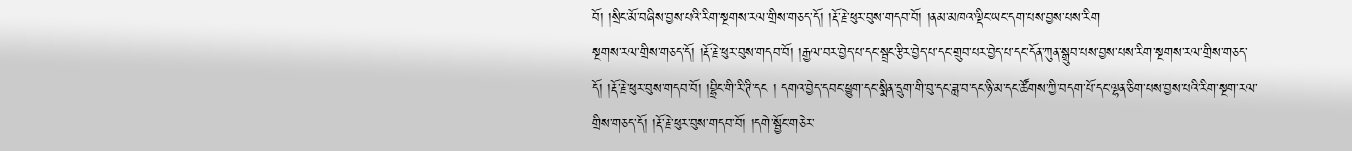བོ། །སྲིང་མོ་བཞིས་བྱས་པའི་རིག་སྔགས་རལ་གྲིས་གཅད་དོ། །རྡོ་རྗེ་ཕུར་བུས་གདབ་བོ། །ནམ་མཁའ་ལྡིང་ཡང་དག་པས་བྱས་པས་རིག
སྔགས་རལ་གྲིས་གཅད་དོ། །རྡོ་རྗེ་ཕུར་བུས་གདབ་བོ། །རྒྱལ་བར་བྱེད་པ་དང་སྦྲང་རྩིར་བྱེད་པ་དང་གྲུབ་པར་བྱེད་པ་དང་དོན་ཀུན་སྒྲུབ་པས་བྱས་པས་རིག་སྔགས་རལ་གྲིས་གཅད་དོ། །རྡོ་རྗེ་ཕུར་བུས་གདབ་བོ། །བྷྲིང་གི་རི་ཊི་དང ། དགའ་བྱེད་དབང་ཕྱུག་དང་སྨིན་དྲུག་གི་བུ་དང་ཟླ་བ་དང་ཉི་མ་དང་ཚོགས་ཀྱི་བདག་པོ་དང་ལྷན་ཅིག་པས་བྱས་པའི་རིག་སྔག་རལ་གྲིས་གཅད་དོ། །རྡོ་རྗེ་ཕུར་བུས་གདབ་བོ། །དགེ་སྦྱོང་གཅེར་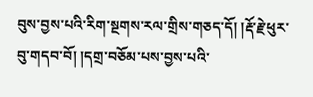བུས་བྱས་པའི་རིག་སྔགས་རལ་གྲིས་གཅད་དོ། །རྡོ་རྗེ་ཕུར་བུ་གདབ་བོ། །དགྲ་བཅོམ་པས་བྱས་པའི་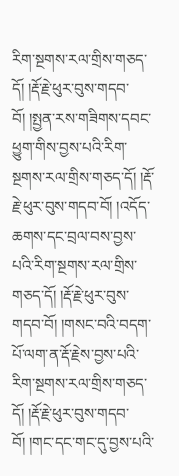རིག་སྔགས་རལ་གྲིས་གཅད་དོ། །རྡོ་རྗེ་ཕུར་བུས་གདབ་བོ། །སྤྱན་རས་གཟིགས་དབང་ཕྱུག་གིས་བྱས་པའི་རིག་སྔགས་རལ་གྲིས་གཅད་དོ། །རྡོ་རྗེ་ཕུར་བུས་གདབ་བོ། །འདོད་ཆགས་དང་བྲལ་བས་བྱས་པའི་རིག་སྔགས་རལ་གྲིས་གཅད་དོ། །རྡོ་རྗེ་ཕུར་བུས་གདབ་བོ། །གསང་བའི་བདག་པོ་ལག་ན་རྡོ་རྗེས་བྱས་པའི་རིག་སྔགས་རལ་གྲིས་གཅད་དོ། །རྡོ་རྗེ་ཕུར་བུས་གདབ་བོ། །གང་དང་གང་དུ་བྱས་པའི་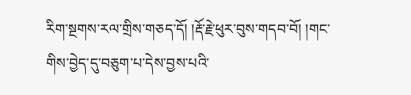རིག་སྔགས་རལ་གྲིས་གཅད་དོ། །རྡོ་རྗེ་ཕུར་བུས་གདབ་བོ། །གང་གིས་བྱེད་དུ་བཅུག་པ་དེས་བྱས་པའི་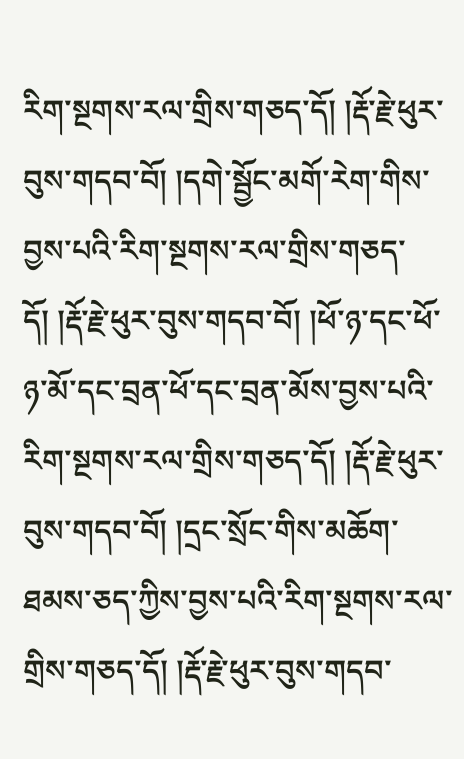རིག་སྔགས་རལ་གྲིས་གཅད་དོ། །རྡོ་རྗེ་ཕུར་བུས་གདབ་བོ། །དགེ་སྦྱོང་མགོ་རེག་གིས་བྱས་པའི་རིག་སྔགས་རལ་གྲིས་གཅད་དོ། །རྡོ་རྗེ་ཕུར་བུས་གདབ་བོ། །ཕོ་ཉ་དང་ཕོ་ཉ་མོ་དང་བྲན་ཕོ་དང་བྲན་མོས་བྱས་པའི་རིག་སྔགས་རལ་གྲིས་གཅད་དོ། །རྡོ་རྗེ་ཕུར་བུས་གདབ་བོ། །དྲང་སྲོང་གིས་མཆོག་ཐམས་ཅད་ཀྱིས་བྱས་པའི་རིག་སྔགས་རལ་གྲིས་གཅད་དོ། །རྡོ་རྗེ་ཕུར་བུས་གདབ་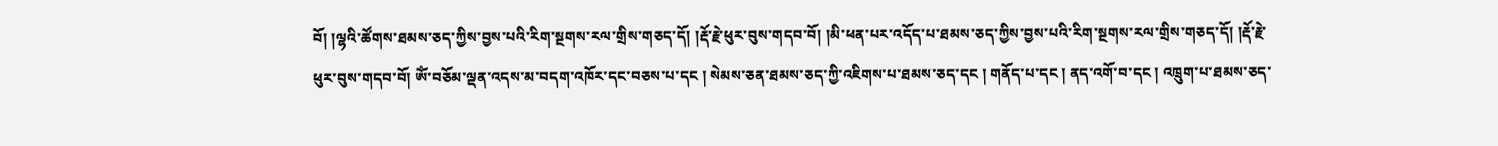བོ། །ལྷའི་ཚོགས་ཐམས་ཅད་ཀྱིས་བྱས་པའི་རིག་སྔགས་རལ་གྲིས་གཅད་དོ། །རྡོ་རྗེ་ཕུར་བུས་གདབ་བོ། །མི་ཕན་པར་འདོད་པ་ཐམས་ཅད་ཀྱིས་བྱས་པའི་རིག་སྔགས་རལ་གྲིས་གཅད་དོ། །རྡོ་རྗེ་ཕུར་བུས་གདབ་བོ། ཨོཾ་བཅོམ་ལྡན་འདས་མ་བདག་འཁོར་དང་བཅས་པ་དང ། སེམས་ཅན་ཐམས་ཅད་ཀྱི་འཇིགས་པ་ཐམས་ཅད་དང ། གནོད་པ་དང ། ནད་འགོ་བ་དང ། འཁྲུག་པ་ཐམས་ཅད་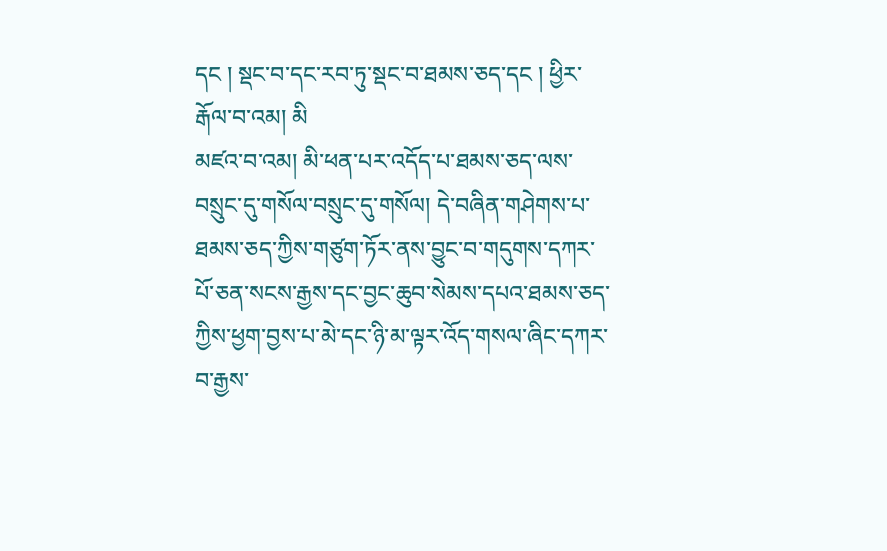དང ། སྡང་བ་དང་རབ་ཏུ་སྡང་བ་ཐམས་ཅད་དང ། ཕྱིར་རྒོལ་བ་འམ། མི
མཛའ་བ་འམ། མི་ཕན་པར་འདོད་པ་ཐམས་ཅད་ལས་བསྲུང་དུ་གསོལ་བསྲུང་དུ་གསོལ། དེ་བཞིན་གཤེགས་པ་ཐམས་ཅད་ཀྱིས་གཙུག་ཏོར་ནས་བྱུང་བ་གདུགས་དཀར་པོ་ཅན་སངས་རྒྱས་དང་བྱང་ཆུབ་སེམས་དཔའ་ཐམས་ཅད་ཀྱིས་ཕྱག་བྱས་པ་མེ་དང་ཉི་མ་ལྟར་འོད་གསལ་ཞིང་དཀར་བ་རྒྱས་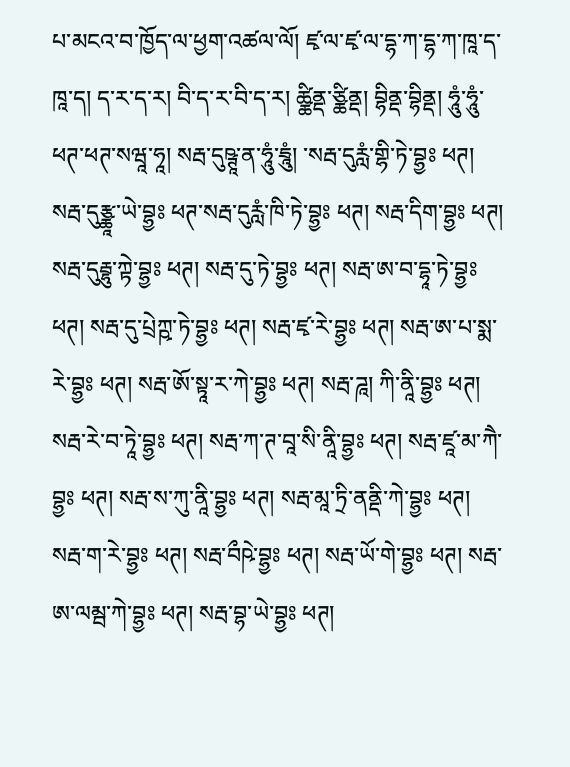པ་མངའ་བ་ཁྱོད་ལ་ཕྱག་འཚལ་ལོ། ཛྭ་ལ་ཛྭ་ལ་དྷ་ཀ་དྷ་ཀ་ཁཱ་ད་ཁཱ་ད། ད་ར་ད་ར། བི་ད་ར་བི་ད་ར། ཚྪིནྡ་ཙྪིནྡ། བྷིནྡ་བྷིནྡ། ཧཱུཾ་ཧཱུཾ་ཕཊ་ཕཊ་སཝཱ་ཧཱ། སརྦ་དུཥྚཱ་ན་ཧཱུཾ་དྲཱུཾ། ་སརྦ་དུརླཾ་གྷི་ཏེ་བྷྱཿ ཕཊ། སརྦ་དུརྩྪཱ་ཡེ་བྷྱཿ ཕཊ་སརྦ་དུརླཾ་ཁི་ཏེ་བྷྱཿ ཕཊ། སརྦ་དིག་བྷྱཿ ཕཊ། སརྦ་དུརྦྷུ་ཀྟེ་བྷྱཿ ཕཊ། སརྦ་དུ་ཏེ་བྷྱཿ ཕཊ། སརྦ་ཨ་བ་དྷཱ་ཏེ་བྷྱཿ ཕཊ། སརྦ་དུ་པྲེཀྵ་ཏེ་བྷྱཿ ཕཊ། སརྦ་ཛྭ་རེ་བྷྱཿ ཕཊ། སརྦ་ཨ་པ་སྨ་རེ་བྷྱཿ ཕཊ། སརྦ་ཨོ་སྟཱ་ར་ཀེ་བྷྱཿ ཕཊ། སརྦ་ཌཱ། ཀི་ནཱི་བྷྱཿ ཕཊ། སརྦ་རེ་བ་ཏཱེ་བྷྱཿ ཕཊ། སརྦ་ཀ་ཊ་བཱ་སི་ནཱི་བྷྱཿ ཕཊ། སརྦ་ཛཱ་མ་ཀཻ་བྷྱཿ ཕཊ། སརྦ་ས་ཀུ་ནཱི་བྷྱཿ ཕཊ། སརྦ་མཱ་ཏྲི་ནནྡི་ཀེ་བྷྱཿ ཕཊ། སརྦ་ག་རེ་བྷྱཿ ཕཊ། སརྦ་བྀཥེ་བྷྱཿ ཕཊ། སརྦ་ཡོ་གེ་བྷྱཿ ཕཊ། སརྦ་ཨ་ལམྦ་ཀེ་བྷྱཿ ཕཊ། སརྦ་བྷ་ཡེ་བྷྱཿ ཕཊ།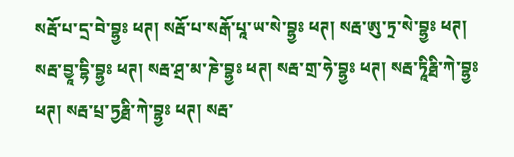སརྦོ་པ་དྲ་བེ་བྷྱཿ ཕཊ། སརྦོ་པ་སརྒོ་པཱ་ཡ་སེ་བྷྱཿ ཕཊ། སརྦ་ཨུ་ཏྲ་སེ་བྷྱཿ ཕཊ། སརྦ་བྱཱ་དྷི་བྷྱཿ ཕཊ། སརྦ་ཤྲ་མ་ཎེ་བྷྱཿ ཕཊ། སརྦ་གྲ་ཧེ་བྷྱཿ ཕཊ། སརྦ་ཏཱིརྠི་ཀེ་བྷྱཿ ཕཊ། སརྦ་པྲ་ཏྱརྠི་ཀེ་བྷྱཿ ཕཊ། སརྦ་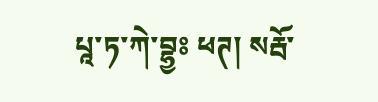པཱ་ཏ་ཀེ་བྷྱཿ ཕཊ། སརྦོ་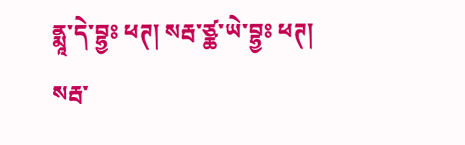ནྨཱ་དེ་བྷྱཿ ཕཊ། སརྦ་ཙྪ་ཡེ་བྷྱཿ ཕཊ། སརྦ་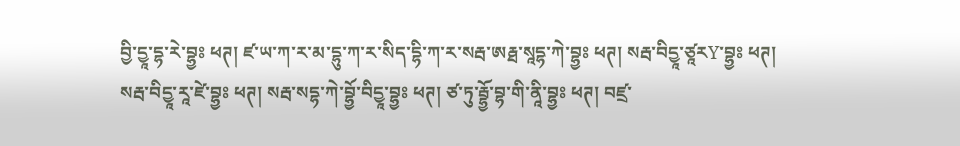བྱི་དྱཱ་དྷ་རེ་བྷྱཿ ཕཊ། ཛ་ཡ་ཀ་ར་མ་དྷུ་ཀ་ར་སིད་དྷི་ཀ་ར་སརྦ་ཨརྠ་སཱདྷ་ཀེ་བྷྱཿ ཕཊ། སརྦ་བིདྱཱ་ཙཱརY་བྷྱཿ ཕཊ། སརྦ་བིདྱཱ་རཱ་ཛེ་བྷྱཿ ཕཊ། སརྦ་སདྷ་ཀེ་བྷྱོ་བིདྱཱ་བྷྱཿ ཕཊ། ཙ་ཏུ་རྦྷྱོ་བྷ་གི་ནཱི་བྷྱཿ ཕཊ། བཛྲ་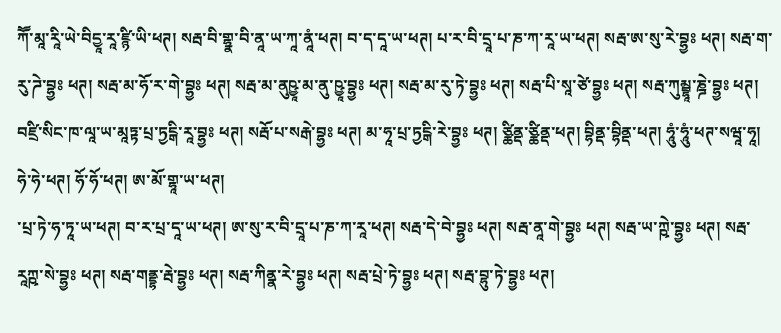ཀཽ་མཱ་རཱི་ཡེ་བིདྱཱ་རཱ་ཛྙི་ཡི་ཕཊ། སརྦ་བི་གྷྣ་བི་ནཱ་ཡ་ཀཱ་ནཱཾ་ཕཊ། བ་ད་དཱ་ཡ་ཕཊ། པ་ར་བི་དྲཱ་པ་ཎ་ཀ་རཱ་ཡ་ཕཊ། སརྦ་ཨ་སུ་རེ་བྷྱཿ ཕཊ། སརྦ་ག་རུ་ཌེ་བྷྱཿ ཕཊ། སརྦ་མ་ཧོ་ར་གེ་བྷྱཿ ཕཊ། སརྦ་མ་ནུཥྱཱ་མ་ནུ་ཥྱཱ་བྷྱཿ ཕཊ། སརྦ་མ་རུ་ཏེ་བྷྱཿ ཕཊ། སརྦ་པི་སཱ་ཙེ་བྷྱཿ ཕཊ། སརྦ་ཀུམྦྷཱ་ཎྜེ་བྷྱཿ ཕཊ། བཛྲི་སིང་ཁ་ལཱ་ཡ་མཱཏྟ་པྲ་ཏྱངྒི་རཱ་བྷྱཿ ཕཊ། སརྦོ་པ་སརྒེ་བྷྱཿ ཕཊ། མ་ཧཱ་པྲ་ཏྱངྒི་རེ་བྷྱཿ ཕཊ། ཙྪིནྡ་ཙྪིནྡ་ཕཊ། བྷིནྡ་བྷིནྡ་ཕཊ། ཧཱུཾ་ཧཱུཾ་ཕཊ་སཝཱ་ཧཱ། ཧེ་ཧེ་ཕཊ། ཧོ་ཧོ་ཕཊ། ཨ་མོ་གྷཱ་ཡ་ཕཊ།
་པྲ་ཏེ་ཧ་ཏཱ་ཡ་ཕཊ། བ་ར་པྲ་དཱ་ཡ་ཕཊ། ཨ་སུ་ར་བི་དྲཱ་པ་ཎ་ཀ་རཱ་ཕཊ། སརྦ་དེ་བེ་བྷྱཿ ཕཊ། སརྦ་ནཱ་གེ་བྷྱཿ ཕཊ། སརྦ་ཡ་ཀྵེ་བྷྱཿ ཕཊ། སརྦ་རཱཀྵ་སེ་བྷྱཿ ཕཊ། སརྦ་གནྡྷ་རྦེ་བྷྱཿ ཕཊ། སརྦ་ཀིནྣ་རེ་བྷྱཿ ཕཊ། སརྦ་པྲེ་ཏེ་བྷྱཿ ཕཊ། སརྦ་བྷུ་ཏེ་བྷྱཿ ཕཊ།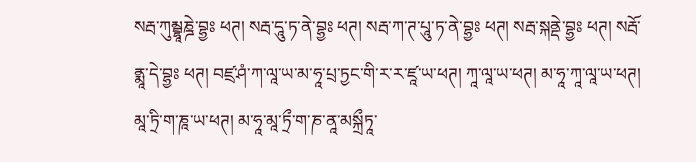སརྦ་ཀུམྦྷཱཎྜེ་བྷྱཿ ཕཊ། སརྦ་དཱུ་ཏ་ནེ་བྷྱཿ ཕཊ། སརྦ་ཀ་ཊ་པཱུ་ཏ་ནེ་བྷྱཿ ཕཊ། སརྦ་སྐནྡེ་བྷྱཿ ཕཊ། སརྦོ་ནྨཱ་དེ་བྷྱཿ ཕཊ། བཛྲ་ཤཾ་ཀ་ལཱ་ཡ་མ་ཧཱ་པྲ་ཏྱང་གི་ར་ར་ཛཱ་ཡ་ཕཊ། ཀཱ་ལཱ་ཡ་ཕཊ། མ་ཧཱ་ཀཱ་ལཱ་ཡ་ཕཊ། མཱ་ཏྲི་ག་ཎཱ་ཡ་ཕཊ། མ་ཧཱ་མཱ་ཏྲྀ་ག་ཎ་ནཱ་མསྐྲྀཏཱ་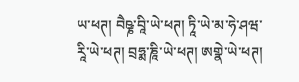ཡ་ཕཊ། བཻཥྞ་བཱི་ཡེ་ཕཊ། ཏཱི་ཡེ་མ་ཧེ་ཤཝ་རཱི་ཡེ་ཕཊ། བྲཧྨ་ཎཱི་ཡེ་ཕཊ། ཨགྣེ་ཡེ་ཕཊ།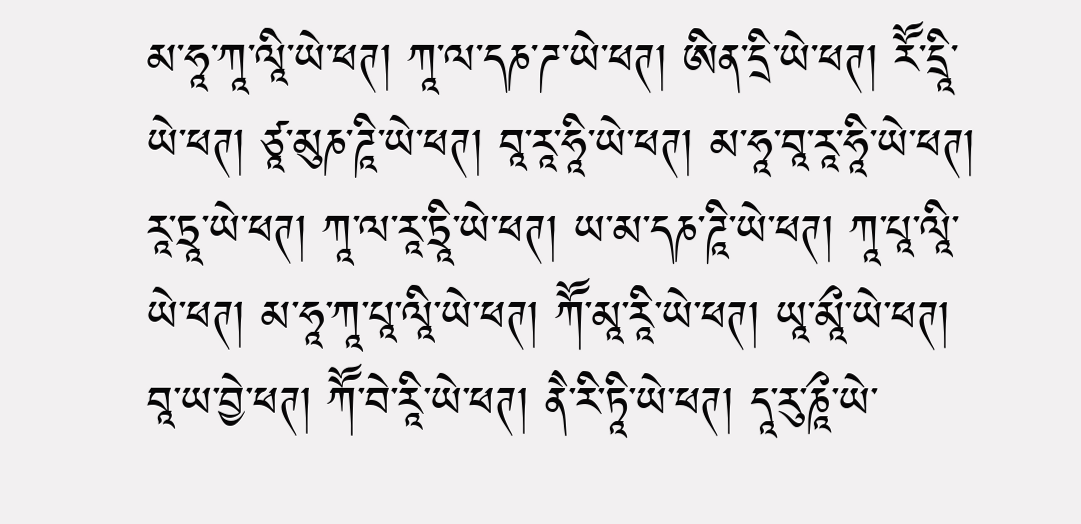མ་ཧཱ་ཀཱ་ལཱི་ཡེ་ཕཊ། ཀཱ་ལ་དཎ་ཌ་ཡེ་ཕཊ། ཨིན་དྲི་ཡེ་ཕཊ། རཽ་དྲཱི་ཡེ་ཕཊ། ཙཱ་མུཎ་ཌཱི་ཡེ་ཕཊ། བཱ་རཱ་ཧཱི་ཡེ་ཕཊ། མ་ཧཱ་བཱ་རཱ་ཧཱི་ཡེ་ཕཊ། རཱ་ཏྲཱ་ཡེ་ཕཊ། ཀཱ་ལ་རཱ་ཏྲཱི་ཡེ་ཕཊ། ཡ་མ་དཎ་ཌཱི་ཡེ་ཕཊ། ཀཱ་པཱ་ལཱི་ཡེ་ཕཊ། མ་ཧཱ་ཀཱ་པཱ་ལཱི་ཡེ་ཕཊ། ཀཽ་མཱ་རཱི་ཡེ་ཕཊ། ཡཱ་མཱྀ་ཡེ་ཕཊ། བཱ་ཡ་བྱེ་ཕཊ། ཀཽ་བེ་རཱི་ཡེ་ཕཊ། ནཻ་རི་ཏཱི་ཡེ་ཕཊ། དཱ་རུ་ཎཱྀ་ཡེ་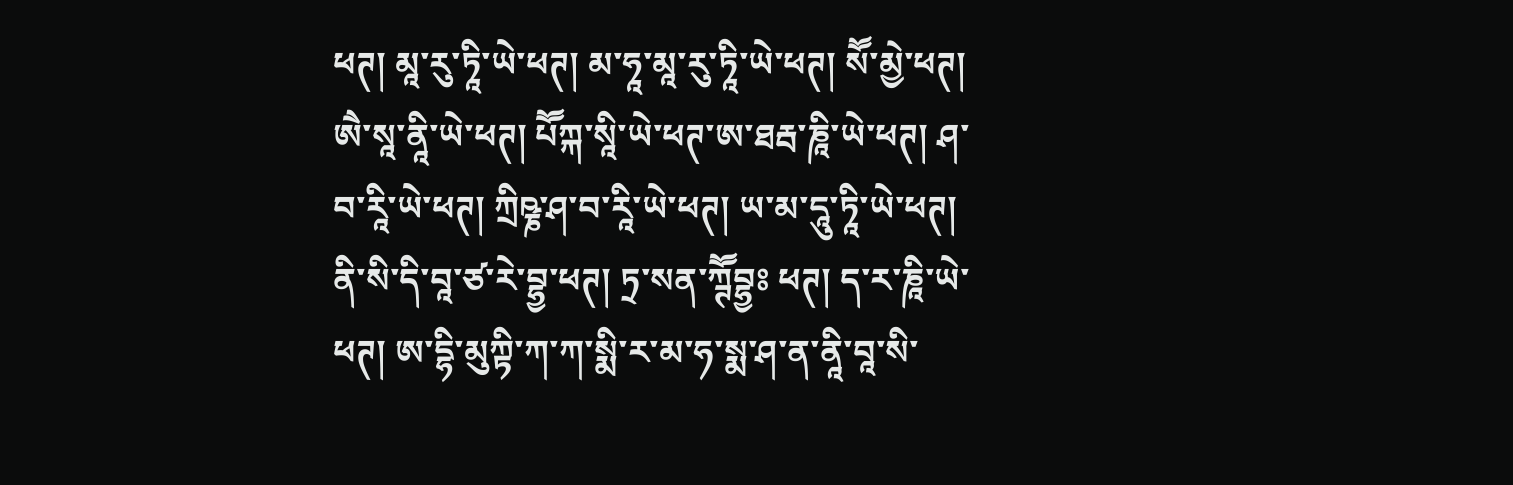ཕཊ། མཱ་རུ་ཏཱི་ཡེ་ཕཊ། མ་ཧཱ་མཱ་རུ་ཏཱི་ཡེ་ཕཊ། སཽ་མྱེ་ཕཊ། ཨཻ་སཱ་ནཱི་ཡེ་ཕཊ། པཽཀྐ་སཱི་ཡེ་ཕཊ་ཨ་ཐརྦ་ཎཱི་ཡེ་ཕཊ། ཤ་བ་རཱི་ཡེ་ཕཊ། ཀྲིཥྞ་ཤ་བ་རཱི་ཡེ་ཕཊ། ཡ་མ་དཱུ་ཏཱི་ཡེ་ཕཊ། ནི་སི་དི་བཱ་ཙ་རེ་བྷྱ་ཕཊ། ཏྲ་སན་ཀྚཽབྷྱཿ ཕཊ། ད་ར་ཎཱི་ཡེ་ཕཊ། ཨ་དྷི་མུཀྟི་ཀ་ཀ་སྨི་ར་མ་ཧ་སྨ་ཤ་ན་ནཱི་བཱ་སི་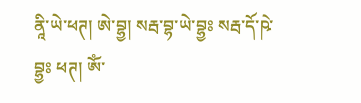ནཱི་ཡེ་ཕཊ། ཨེ་བྷྱ། སརྦ་བྷ་ཡེ་བྷྱཿ སརྦ་དོ་ཥེ་བྷྱཿ ཕཊ། ཨོཾ་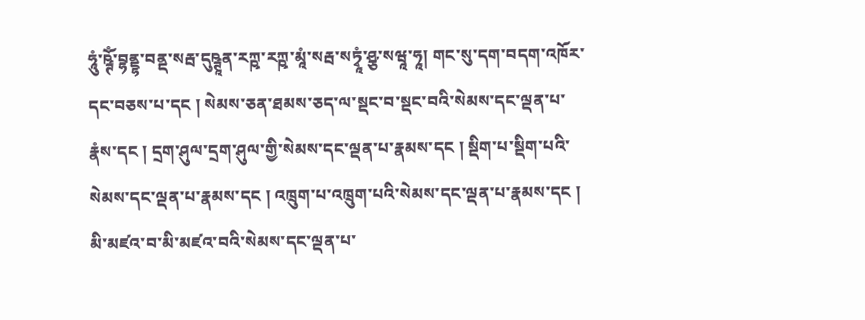ཧཱུཾ་ཥྚོཾ་བྷནྡྷ་བནྡ་སརྦ་དུཥྚཱན་རཀྵ་རཀྵ་མཱཾ་སརྦ་སཏྭཱཾ་ཤྩ་སཝཱ་ཧཱ། གང་སུ་དག་བདག་འཁོར་དང་བཅས་པ་དང ། སེམས་ཅན་ཐམས་ཅད་ལ་སྡང་བ་སྡང་བའི་སེམས་དང་ལྡན་པ་རྣཾས་དང ། དྲག་ཤུལ་དྲག་ཤུལ་གྱི་སེམས་དང་ལྡན་པ་རྣམས་དང ། སྡིག་པ་སྡིག་པའི་སེམས་དང་ལྡན་པ་རྣམས་དང ། འཁྲུག་པ་འཁྲུག་པའི་སེམས་དང་ལྡན་པ་རྣམས་དང ། མི་མཛའ་བ་མི་མཛའ་བའི་སེམས་དང་ལྡན་པ་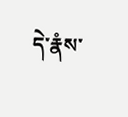དེ་རྣཾས་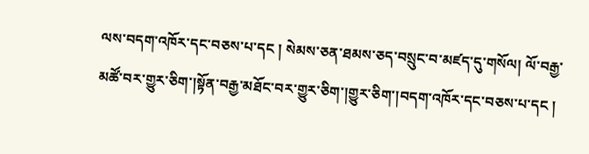ལས་བདག་འཁོར་དང་བཅས་པ་དང ། སེམས་ཅན་ཐམས་ཅད་བསྲུང་བ་མཛད་དུ་གསོལ། ལོ་བརྒྱ་མཚོ་བར་གྱུར་ཅིག་།སྟོན་བརྒྱ་མཐོང་བར་གྱུར་ཅིག་།གྱུར་ཅིག་།བདག་འཁོར་དང་བཅས་པ་དང །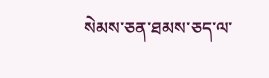སེམས་ཅན་ཐམས་ཅད་ལ་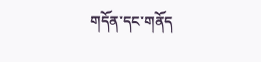གདོན་དང་གནོད